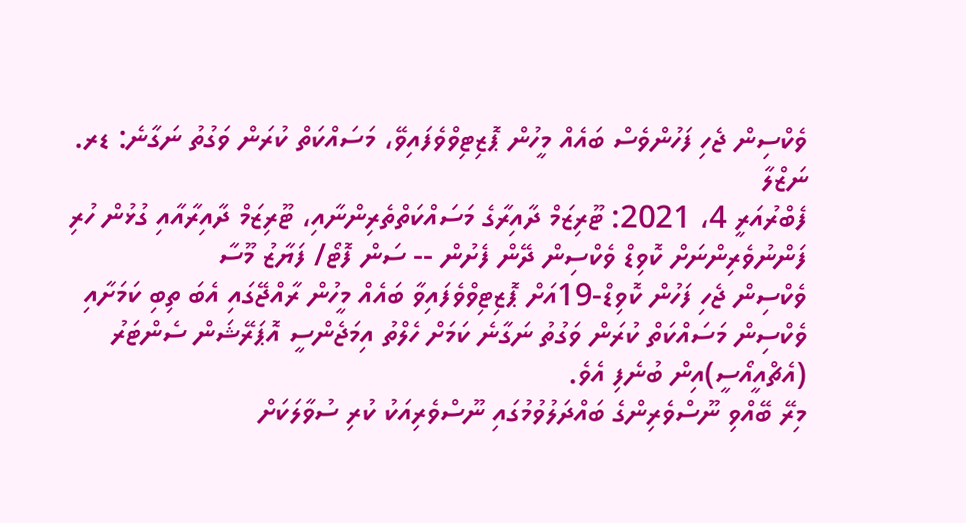ވެކްސިން ޖެހި ފަހުންވެސް ބައެއް މީހުން ޕޮޒިޓިވްވެފައިވޭ، މަސައްކަތް ކުރަން ވަގުތު ނަގާނެ: ޑރ. ނަޒްލާ
ފެބްރުއަރީ 4، 2021: ޓޫރިޒަމް ދާއިރާގެ މަސައްކަތްތެރިންނާއި، ޓޫރިޒަމް ދާއިރާއާއި ގުޅުން ހުރި ފަންނުވެރިންނަށް ކޮވިޑް ވެކްސިން ދޭން ފެށުން -- ސަން ފޮޓޯ/ ފަޔާޒު މޫސާ
ވެކްސިން ޖެހި ފަހުން ކޮވިޑް-19އަށް ޕޮޒިޓިވްވެފައިވާ ބައެއް މީހުން ރާއްޖޭގައި އެބަ ތިބި ކަމަށާއި ވެކްސިން މަސައްކަތް ކުރަން ވަގުތު ނަގާނެ ކަމަށް ހެލްތު އިމަޖެންސީ އޮޕަރޭޝަން ސެންޓަރު (އެޗްއީއޯސީ)އިން ބުނެފި އެވެ.
މިރޭ ބޭއްވި ނޫސްވެރިންގެ ބައްދަލުވުމުގައި ނޫސްވެރިއަކު ކުރި ސުވާލަކަށް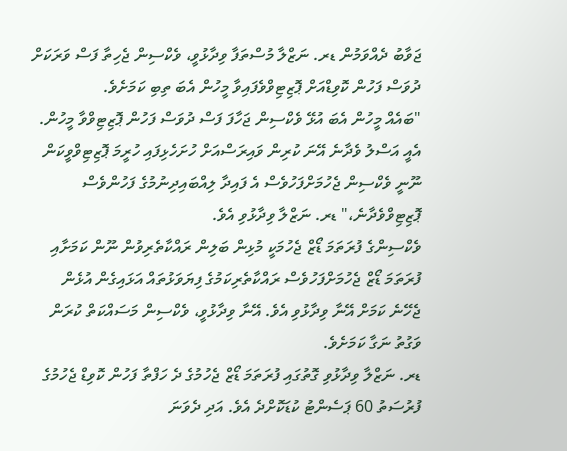ޖަވާބު ދެއްވަމުން ޑރ. ނަޒްލާ މުސްތަފާ ވިދާޅުވީ، ވެކްސިން ޖެހިތާ ފަސް ވަރަކަށް ދުވަސް ފަހުން ކޮވިޑްއަށް ޕޮޒިޓިވްވެފައިވާ މީހުން އެބަ ތިބި ކަމަށެވެ.
"ބައެއް މީހުން އެބަ އުޅޭ ވެކްސިން ޖަހާފަ ފަސް ދުވަސް ފަހުން ޕޮޒިޓިވްވާ މީހުން. އެއީ އަސްލު ވެދާނެ އޭނަ ކުރިން ވައިރަސްއަށް ހުށަހެޅިފައި ހުރީމަ ޕޮޒިޓިވްވީކަން ނޫނީ ވެކްސިން ޖެހުމަށްފަހުވެސް އެ ފައިދާ ލިއްބައިދިނުމުގެ ފަހުންވެސް ޕޮޒިޓިވްވެދާނެ،" ޑރ. ނަޒްލާ ވިދާޅުވި އެވެ.
ވެކްސިންގެ ފުރަތަމަ ޑޯޒް ޖެހުމަކީ މުޅިން ބަލިން ރައްކާތެރިވުން ނޫން ކަމަށާއި ފުރަތަމަ ޑޯޒް ޖެހުމަށްފަހުވެސް ރައްކާތެރިކަމުގެ ފިޔަވަޅުތައް އަޅައިގެން އުޅެން ޖެހޭނެ ކަމަށް އޭނާ ވިދާޅުވި އެވެ. އޭނާ ވިދާޅުވީ، ވެކްސިން މަސައްކަތް ކުރަން ވަގުތު ނަގާ ކަމަށެވެ.
ޑރ. ނަޒްލާ ވިދާޅުވި ގޮތުގައި ފުރަތަމަ ޑޯޒް ޖެހުމުގެ ދެ ހަފްތާ ފަހުން ކޮވިޑް ޖެހުމުގެ ފުރުސަތު 60 ޕަސެންޓު ކުޑަކޮށްދެ އެވެ. އަދި ދެވަނަ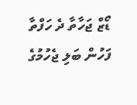ޑޯޒް ޖަހާތާ ދެ ހަފްތާ ފަހުން ބަލި ޖެހުމުގެ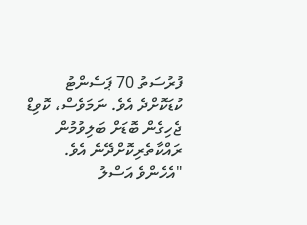ފުރުސަތު 70 ޕަސެންޓު ކުޑަކޮށްދެ އެވެ. ނަމަވެސް، ކޮވިޑް ޖެހިގެން ބޮޑަށް ބަލިވުމުން ރައްކާތެރިކޮށްދޭނެ އެވެ.
"އެހެންވެ އަސްލު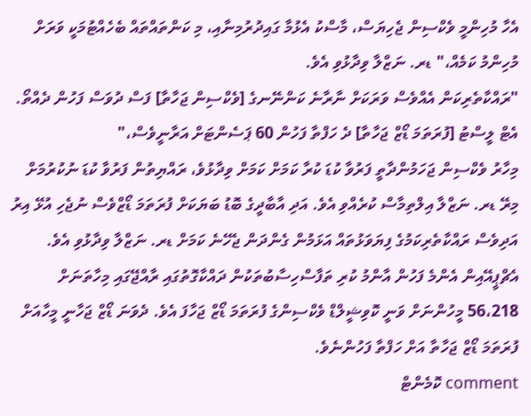އެހާ މުހިންމީ ވެކްސިން ޖެހިޔަސް، މާސްކު އެޅުމާ ގައިދުރުމިނާއި، މި ކަންތައްތައް ބެހެއްޓުމަކީ ވަރަށް މުހިންމު ކަމެއް،" ޑރ. ނަޒްލާ ވިދާޅުވި އެވެ.
"ރައްކާތެރިކަން އެއްވެސް ވަރަކަށް ނާރާނެ ކަންނޭނގެ [ވެކްސިން ޖަހާތާ] ފަސް ދުވަސް ފަހުން ދެއްތޯ. އެޓް ލީސްޓު [ފުރަތަމަ ޑޯޒް ޖަހާތާ] ދެ ހަފްތާ ފަހުން 60 ޕަސެންޓަށް އަރާނީވެސް،"
މިހާރު ވެކްސިން ޖަހަމުންދާތީ ފަރުވާ ކުޑަ ކުރާ ކަމަށް ކަމަށް ވިދާޅުވެ، ރައްޔިތުން ފަރުވާ ކުޑަ ނުކުރުމަށް މިރޭ ޑރ. ނަޒްލާ އިލްތިމާސް ކުރެއްވި އެވެ. އަދި އާބާދީގެ ބޮޑު ބަޔަކަށް ފުރަތަމަ ޑޯޒްވެސް ނުޖެހި އުޅޭ އިރު އަދިވެސް ރައްކާތެރިކަމުގެ ފިޔަވަޅުތައް އަޅަމުން ގެންދަން ޖެހޭނެ ކަމަށް ޑރ. ނަޒްލާ ވިދާޅުވި އެވެ.
އެޗްޕީއޭއިން އެންމެ ފަހުން އާންމު ކުރި ތަފާސްހިސާބުތަކުން ދައްކާގޮތުގައި ރާއްޖޭގައި މިހާތަނަށް 56،218 މީހުންނަށް ވަނީ ކޮވިޝީލްޑް ވެކްސިންގެ ފުރަތަމަ ޑޯޒް ޖަހާފަ އެވެ. ދެވަނަ ޑޯޒް ޖަހާނީ މީހާއަށް ފުރަތަމަ ޑޯޒް ޖަހާތާ އަށް ހަފްތާ ފަހުންނެވެ.
comment ކޮމެންޓް